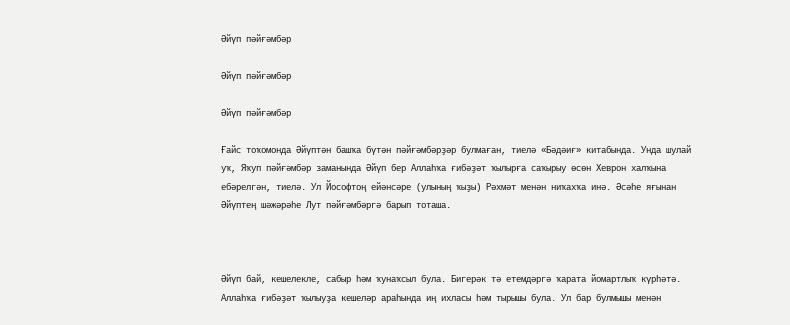Әйүп пәйғәмбәр

Әйүп пәйғәмбәр

Әйүп пәйғәмбәр

Ғайс тоҡомонда Әйүптән башҡа бүтән пәйғәмбәрҙәр булмаған, тиелә «Бәдәиғ» китабында. Унда шулай уҡ, Яҡуп пәйғәмбәр заманында Әйүп бер Аллаһҡа ғибәҙәт ҡылырға саҡырыу өсөн Хеврон халҡына ебәрелгән, тиелә. Ул Йософтоң ейәнсәре (улының ҡыҙы) Рәхмәт менән ниҡахҡа инә. Әсәһе яғынан Әйүптең шәжәрәһе Лут пәйғәмбәргә барып тоташа.



Әйүп бай, кешелекле, сабыр һәм ҡунаҡсыл була. Бигерәк тә етемдәргә ҡарата йомартлыҡ күрһәтә. Аллаһҡа ғибәҙәт ҡылыуҙа кешеләр араһында иң ихласы һәм тырышы була. Ул бар булмышы менән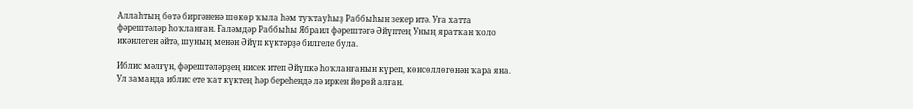Аллаһтың бөтә биргәненә шөкөр ҡыла һәм туҡтауһыҙ Раббыһын зекер итә. Уға хатта фәрештәләр һоҡланған. Ғаләмдәр Раббыһы Ябраил фәрештәгә Әйүптең Уның яратҡан ҡоло икәнлеген әйтә, шуның менән Әйүп күктәрҙә билгеле була.

Иблис мәлғүн, фәрештәләрҙең нисек итеп Әйүпкә һоҡланғанын күреп, көнсөллөгөнән ҡара яна. Ул заманда иблис ете ҡат күктең һәр береһендә лә иркен йөрөй алған.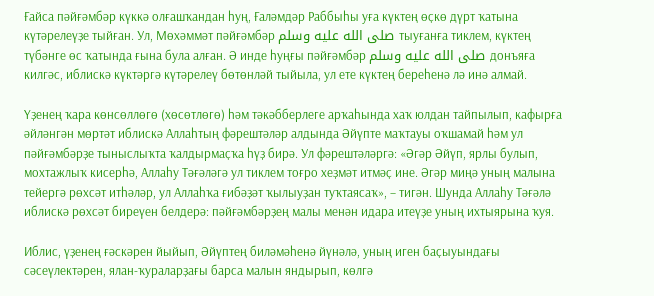Ғайса пәйғәмбәр күккә олғашҡандан һуң, Ғаләмдәр Раббыһы уға күктең өҫкө дүрт ҡатына күтәрелеүҙе тыйған. Ул, Мөхәммәт пәйғәмбәр صلى الله عليه وسلم тыуғанға тиклем, күктең түбәнге өс ҡатында ғына була алған. Ә инде һуңғы пәйғәмбәр صلى الله عليه وسلم донъяға килгәс, иблискә күктәргә күтәрелеү бөтөнләй тыйыла, ул ете күктең береһенә лә инә алмай.

Үҙенең ҡара көнсөллөгө (хөсөтлөгө) һәм тәкәбберлеге арҡаһында хаҡ юлдан тайпылып, кафырға әйләнгән мөртәт иблискә Аллаһтың фәрештәләр алдында Әйүпте маҡтауы оҡшамай һәм ул пәйғәмбәрҙе тыныслыҡта ҡалдырмаҫҡа һүҙ бирә. Ул фәрештәләргә: «Әгәр Әйүп, ярлы булып, мохтажлыҡ кисерһә, Аллаһу Тәғәләгә ул тиклем тоғро хеҙмәт итмәҫ ине. Әгәр миңә уның малына тейергә рөхсәт итһәләр, ул Аллаһҡа ғибәҙәт ҡылыуҙан туҡтаясаҡ», − тигән. Шунда Аллаһу Тәғәлә иблискә рөхсәт биреүен белдерә: пәйғәмбәрҙең малы менән идара итеүҙе уның ихтыярына ҡуя.

Иблис, үҙенең ғәскәрен йыйып, Әйүптең биләмәһенә йүнәлә, уның иген баҫыуындағы сәсеүлектәрен, ялан-ҡураларҙағы барса малын яндырып, көлгә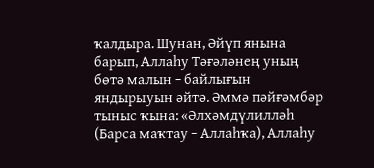ҡалдыра. Шунан, Әйүп янына барып, Аллаһу Тәғәләнең уның бөтә малын − байлығын яндырыуын әйтә. Әммә пәйғәмбәр тыныс ҡына: «Әлхәмдүлилләһ (Барса маҡтау − Аллаһҡа), Аллаһу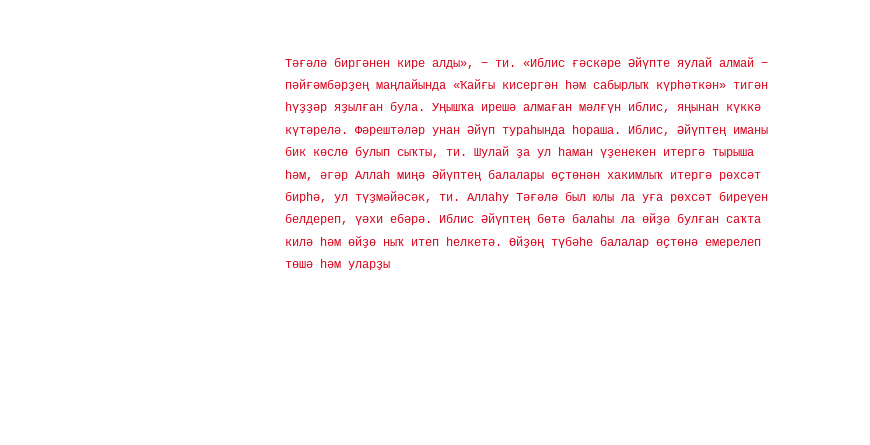Тәғәлә биргәнен кире алды», − ти. «Иблис ғәскәре Әйүпте яулай алмай − пәйғәмбәрҙең маңлайында «Ҡайғы кисергән һәм сабырлыҡ күрһәткән» тигән һүҙҙәр яҙылған була. Уңышҡа ирешә алмаған мәлғүн иблис, яңынан күккә күтәрелә. Фәрештәләр унан Әйүп тураһында һораша. Иблис, Әйүптең иманы бик көслө булып сыҡты, ти. Шулай ҙа ул һаман үҙенекен итергә тырыша һәм, әгәр Аллаһ миңә Әйүптең балалары өҫтөнән хакимлыҡ итергә рөхсәт бирһә, ул түҙмәйәсәк, ти. Аллаһу Тәғәлә был юлы ла уға рөхсәт биреүен белдереп, үәхи ебәрә. Иблис Әйүптең бөтә балаһы ла өйҙә булған саҡта килә һәм өйҙө ныҡ итеп һелкетә. Өйҙөң түбәһе балалар өҫтөнә емерелеп төшә һәм уларҙы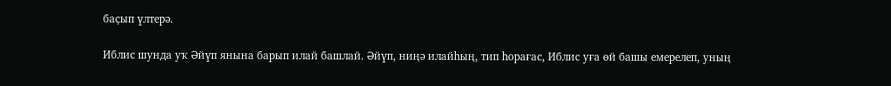баҫып үлтерә.

Иблис шунда уҡ Әйүп янына барып илай башлай. Әйүп, ниңә илайһың, тип һорағас, Иблис уға өй башы емерелеп, уның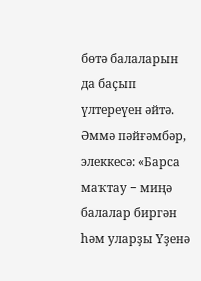бөтә балаларын да баҫып үлтереүен әйтә. Әммә пәйғәмбәр, элеккесә: «Барса маҡтау − миңә балалар биргән һәм уларҙы Үҙенә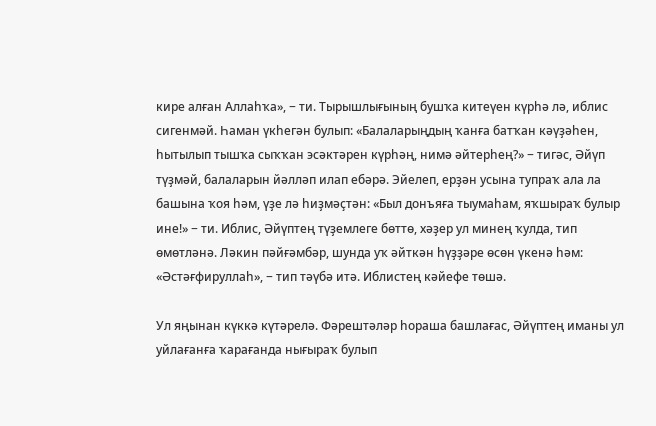кире алған Аллаһҡа», − ти. Тырышлығының бушҡа китеүен күрһә лә, иблис сигенмәй. Һаман үкһегән булып: «Балаларыңдың ҡанға батҡан кәүҙәһен, һытылып тышҡа сыҡҡан эсәктәрен күрһәң, нимә әйтерһең?» − тигәс, Әйүп түҙмәй, балаларын йәлләп илап ебәрә. Эйелеп, ерҙән усына тупраҡ ала ла башына ҡоя һәм, үҙе лә һиҙмәҫтән: «Был донъяға тыумаһам, яҡшыраҡ булыр ине!» − ти. Иблис, Әйүптең түҙемлеге бөттө, хәҙер ул минең ҡулда, тип өмөтләнә. Ләкин пәйғәмбәр, шунда уҡ әйткән һүҙҙәре өсөн үкенә һәм: «Әстәғфируллаһ», − тип тәүбә итә. Иблистең кәйефе төшә.

Ул яңынан күккә күтәрелә. Фәрештәләр һораша башлағас, Әйүптең иманы ул уйлағанға ҡарағанда нығыраҡ булып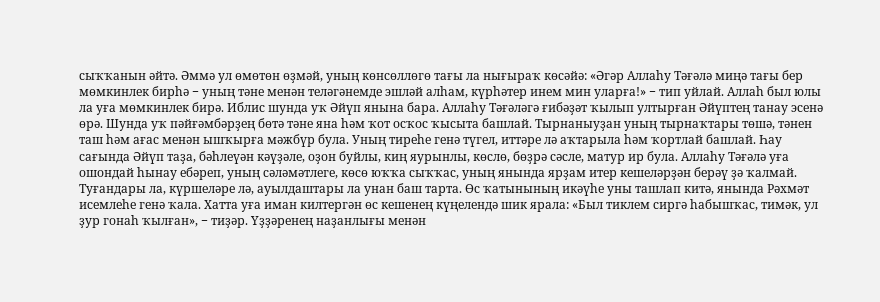сыҡҡанын әйтә. Әммә ул өмөтөн өҙмәй, уның көнсөллөгө тағы ла нығыраҡ көсәйә: «Әгәр Аллаһу Тәғәлә миңә тағы бер мөмкинлек бирһә − уның тәне менән теләгәнемде эшләй алһам, күрһәтер инем мин уларға!» − тип уйлай. Аллаһ был юлы ла уға мөмкинлек бирә. Иблис шунда уҡ Әйүп янына бара. Аллаһу Тәғәләгә ғибәҙәт ҡылып ултырған Әйүптең танау эсенә өрә. Шунда уҡ пәйғәмбәрҙең бөтә тәне яна һәм ҡот осҡос ҡысыта башлай. Тырнаныуҙан уның тырнаҡтары төшә, тәнен таш һәм ағас менән ышҡырға мәжбүр була. Уның тиреһе генә түгел, иттәре лә аҡтарыла һәм ҡортлай башлай. Һау сағында Әйүп таҙа, бәһлеүән кәүҙәле, оҙон буйлы, киң яурынлы, көслө, бөҙрә сәсле, матур ир була. Аллаһу Тәғәлә уға ошондай һынау ебәреп, уның сәләмәтлеге, көсө юҡҡа сыҡҡас, уның янында ярҙам итер кешеләрҙән берәү ҙә ҡалмай. Туғандары ла, күршеләре лә, ауылдаштары ла унан баш тарта. Өс ҡатынының икәүһе уны ташлап китә, янында Рәхмәт исемлеһе генә ҡала. Хатта уға иман килтергән өс кешенең күңелендә шик ярала: «Был тиклем сиргә һабышҡас, тимәк, ул ҙур гонаһ ҡылған», − тиҙәр. Үҙҙәренең наҙанлығы менән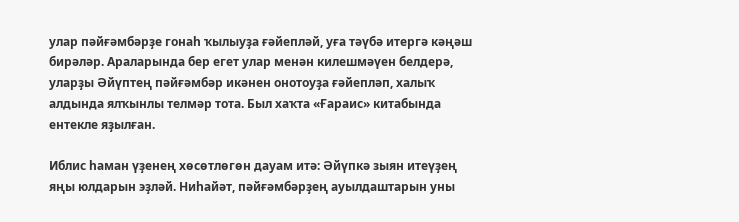улар пәйғәмбәрҙе гонаһ ҡылыуҙа ғәйепләй, уға тәүбә итергә кәңәш бирәләр. Араларында бер егет улар менән килешмәүен белдерә, уларҙы Әйүптең пәйғәмбәр икәнен онотоуҙа ғәйепләп, халыҡ алдында ялҡынлы телмәр тота. Был хаҡта «Ғараис» китабында ентекле яҙылған.

Иблис һаман үҙенең хөсөтлөгөн дауам итә: Әйүпкә зыян итеүҙең яңы юлдарын эҙләй. Ниһайәт, пәйғәмбәрҙең ауылдаштарын уны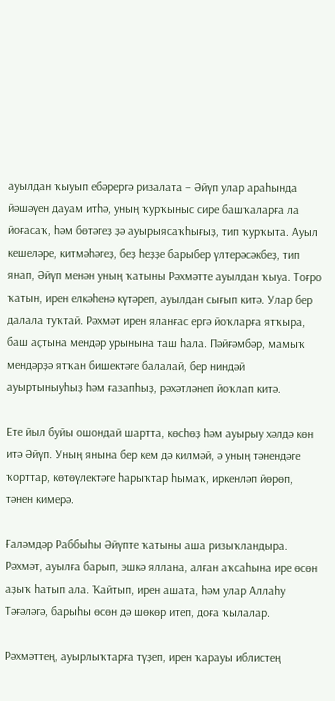ауылдан ҡыуып ебәрергә ризалата − Әйүп улар араһында йәшәүен дауам итһә, уның ҡурҡыныс сире башҡаларға ла йоғасаҡ, һәм бөтәгеҙ ҙә ауырыясаҡһығыҙ, тип ҡурҡыта. Ауыл кешеләре, китмәһәгеҙ, беҙ һеҙҙе барыбер үлтерәсәкбеҙ, тип янап, Әйүп менән уның ҡатыны Рәхмәтте ауылдан ҡыуа. Тоғро ҡатын, ирен елкәһенә күтәреп, ауылдан сығып китә. Улар бер далала туҡтай. Рәхмәт ирен яланғас ергә йоҡларға ятҡыра, баш аҫтына мендәр урынына таш һала. Пәйғәмбәр, мамыҡ мендәрҙә ятҡан бишектәге балалай, бер ниндәй ауыртыныуһыҙ һәм ғазапһыҙ, рәхәтләнеп йоҡлап китә.

Ете йыл буйы ошондай шартта, көсһөҙ һәм ауырыу хәлдә көн итә Әйүп. Уның янына бер кем дә килмәй, ә уның тәнендәге ҡорттар, көтөүлектәге һарыҡтар һымаҡ, иркенләп йөрөп, тәнен кимерә.

Ғаләмдәр Раббыһы Әйүпте ҡатыны аша ризыҡландыра. Рәхмәт, ауылға барып, эшкә яллана, алған аҡсаһына ире өсөн аҙыҡ һатып ала. Ҡайтып, ирен ашата, һәм улар Аллаһу Тәғәләгә, барыһы өсөн дә шөкөр итеп, доға ҡылалар.

Рәхмәттең, ауырлыҡтарға түҙеп, ирен ҡарауы иблистең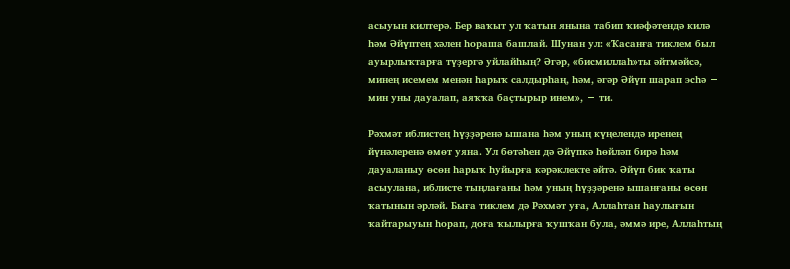асыуын килтерә. Бер ваҡыт ул ҡатын янына табип ҡиәфәтендә килә һәм Әйүптең хәлен һораша башлай. Шунан ул: «Ҡасанға тиклем был ауырлыҡтарға түҙергә уйлайһың? Әгәр, «бисмиллаһ»ты әйтмәйсә, минең исемем менән һарыҡ салдырһаң, һәм, әгәр Әйүп шарап эсһә − мин уны дауалап, аяҡҡа баҫтырыр инем», − ти.

Рәхмәт иблистең һүҙҙәренә ышана һәм уның күңелендә иренең йүнәлеренә өмөт уяна. Ул бөтәһен дә Әйүпкә һөйләп бирә һәм дауаланыу өсөн һарыҡ һуйырға кәрәклекте әйтә. Әйүп бик ҡаты асыулана, иблисте тыңлағаны һәм уның һүҙҙәренә ышанғаны өсөн ҡатынын әрләй. Быға тиклем дә Рәхмәт уға, Аллаһтан һаулығын ҡайтарыуын һорап, доға ҡылырға ҡушҡан була, әммә ире, Аллаһтың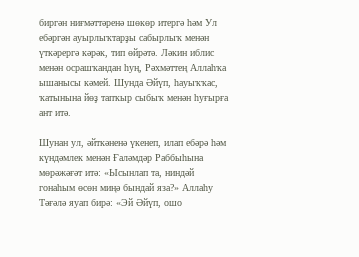биргән ниғмәттәренә шөкөр итергә һәм Ул ебәргән ауырлыҡтарҙы сабырлыҡ менән үткәрергә кәрәк, тип өйрәтә. Ләкин иблис менән осрашҡандан һуң, Рәхмәттең Аллаһҡа ышанысы кәмей. Шунда Әйүп, һауыҡҡас, ҡатынына йөҙ тапҡыр сыбыҡ менән һуғырға ант итә.

Шунан ул, әйткәненә үкенеп, илап ебәрә һәм күндәмлек менән Ғаләмдәр Раббыһына мөрәжәғәт итә: «Ысынлап та, ниндәй гонаһым өсөн миңә бындай яза?» Аллаһу Тәғәлә яуап бирә: «Эй Әйүп, ошо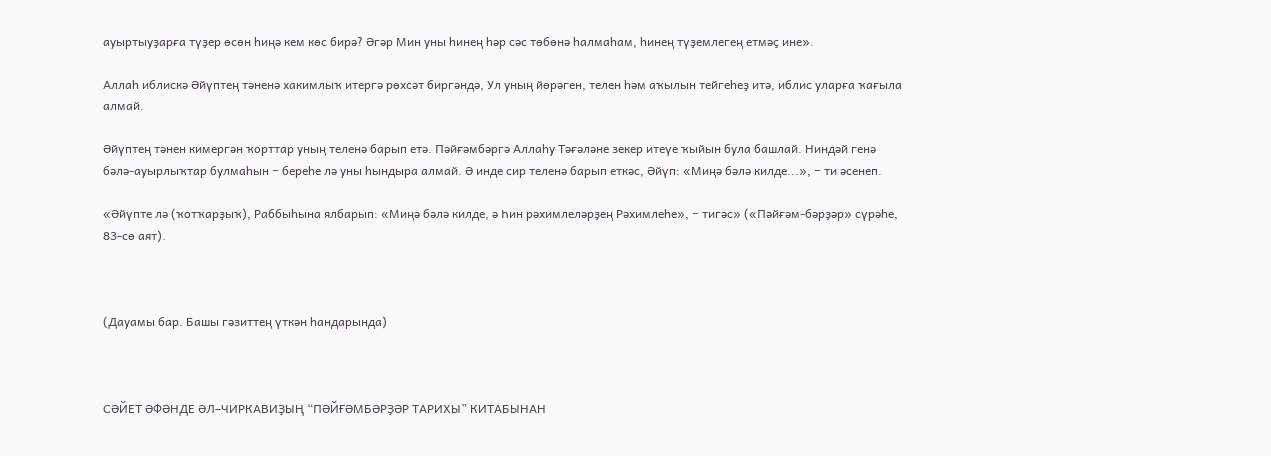ауыртыуҙарға түҙер өсөн һиңә кем көс бирә? Әгәр Мин уны һинең һәр сәс төбөнә һалмаһам, һинең түҙемлегең етмәҫ ине».

Аллаһ иблискә Әйүптең тәненә хакимлыҡ итергә рөхсәт биргәндә, Ул уның йөрәген, телен һәм аҡылын тейгеһеҙ итә, иблис уларға ҡағыла алмай.

Әйүптең тәнен кимергән ҡорттар уның теленә барып етә. Пәйғәмбәргә Аллаһу Тәғәләне зекер итеүе ҡыйын була башлай. Ниндәй генә бәлә-ауырлыҡтар булмаһын − береһе лә уны һындыра алмай. Ә инде сир теленә барып еткәс, Әйүп: «Миңә бәлә килде...», − ти әсенеп.

«Әйүпте лә (ҡотҡарҙыҡ), Раббыһына ялбарып: «Миңә бәлә килде, ә Һин рәхимлеләрҙең Рәхимлеһе», − тигәс» («Пәйғәм-бәрҙәр» сүрәһе, 83-сө аят).



(Дауамы бар. Башы гәзиттең үткән һандарында)



СӘЙЕТ ӘФӘНДЕ ӘЛ–ЧИРКАВИҘЫҢ “ПӘЙҒӘМБӘРҘӘР ТАРИХЫ” КИТАБЫНАН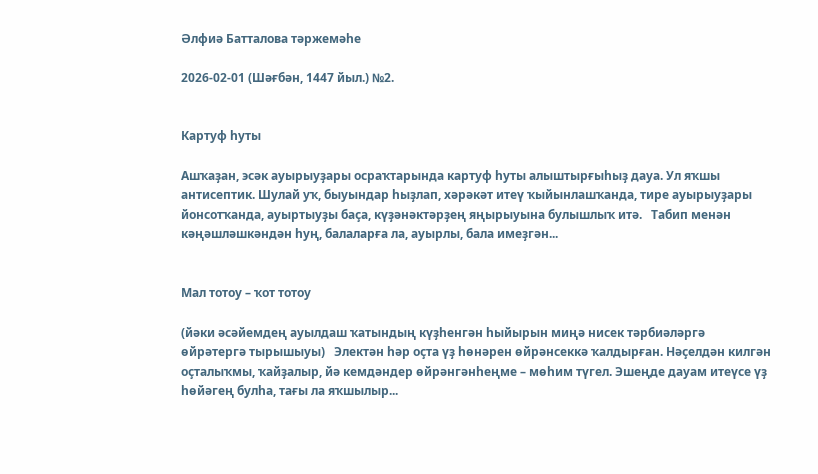Әлфиә Батталова тәржемәһе

2026-02-01 (Шәғбән, 1447 йыл.) №2.


Картуф һуты

Ашҡаҙан, эсәк ауырыуҙары осраҡтарында картуф һуты алыштырғыһыҙ дауа. Ул яҡшы антисептик. Шулай уҡ, быуындар һыҙлап, хәрәкәт итеү ҡыйынлашҡанда, тире ауырыуҙары йонсотҡанда, ауыртыуҙы баҫа, күҙәнәктәрҙең яңырыуына булышлыҡ итә.   Табип менән кәңәшләшкәндән һуң, балаларға ла, ауырлы, бала имеҙгән...


Мал тотоу – ҡот тотоу

(йәки әсәйемдең ауылдаш ҡатындың күҙһенгән һыйырын миңә нисек тәрбиәләргә өйрәтергә тырышыуы)   Электән һәр оҫта үҙ һөнәрен өйрәнсеккә ҡалдырған. Нәҫелдән килгән оҫталыҡмы, ҡайҙалыр, йә кемдәндер өйрәнгәнһеңме – мөһим түгел. Эшеңде дауам итеүсе үҙ һөйәгең булһа, тағы ла яҡшылыр...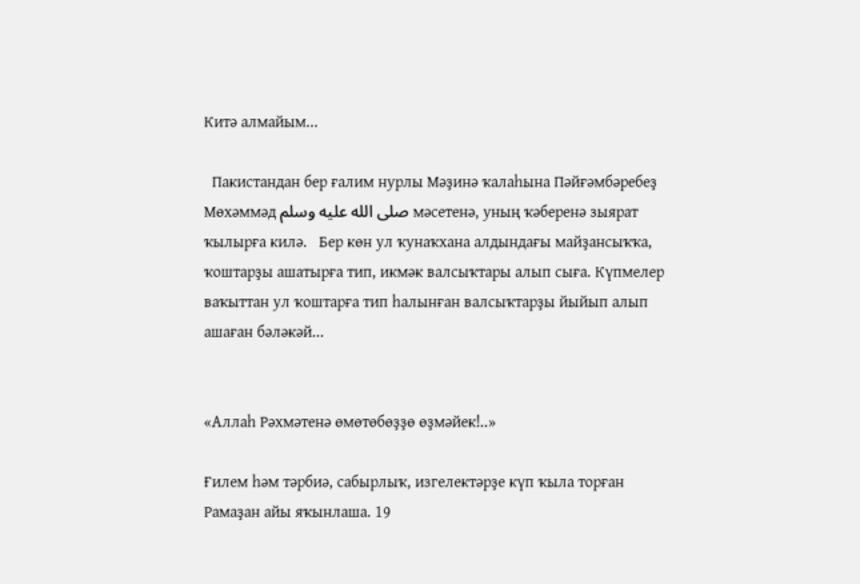Китә алмайым...

  Пакистандан бер ғалим нурлы Мәҙинә ҡалаһына Пәйғәмбәребеҙ Мөхәммәд صلى الله عليه وسلم мәсетенә, уның ҡәберенә зыярат ҡылырға килә.   Бер көн ул ҡунаҡхана алдындағы майҙансыҡҡа, ҡоштарҙы ашатырға тип, икмәк валсыҡтары алып сыға. Күпмелер ваҡыттан ул ҡоштарға тип һалынған валсыҡтарҙы йыйып алып ашаған бәләкәй...


«Аллаһ Рәхмәтенә өмөтөбөҙҙө өҙмәйек!..»

Ғилем һәм тәрбиә, сабырлыҡ, изгелектәрҙе күп ҡыла торған Рамаҙан айы яҡынлаша. 19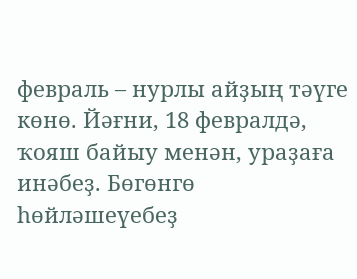февраль – нурлы айҙың тәүге көнө. Йәғни, 18 февралдә, ҡояш байыу менән, ураҙаға инәбеҙ. Бөгөнгө һөйләшеүебеҙ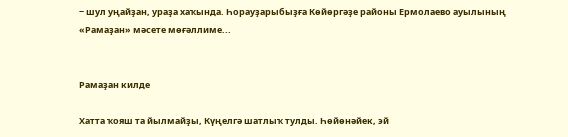− шул уңайҙан, ураҙа хаҡында. Һорауҙарыбыҙға Көйөргәҙе районы Ермолаево ауылының «Рамаҙан» мәсете мөғәллиме...


Рамаҙан килде

Хатта ҡояш та йылмайҙы, Күңелгә шатлыҡ тулды. Һөйөнәйек, эй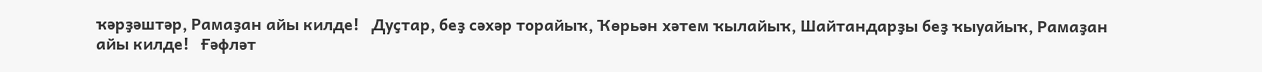ҡәрҙәштәр, Рамаҙан айы килде!   Дуҫтар, беҙ сәхәр торайыҡ, Ҡөрьән хәтем ҡылайыҡ, Шайтандарҙы беҙ ҡыуайыҡ, Рамаҙан айы килде!   Ғәфләт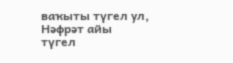ваҡыты түгел ул, Нәфрәт айы түгел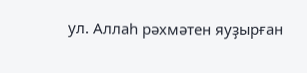ул. Аллаһ рәхмәтен яуҙырған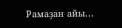Рамаҙан айы...